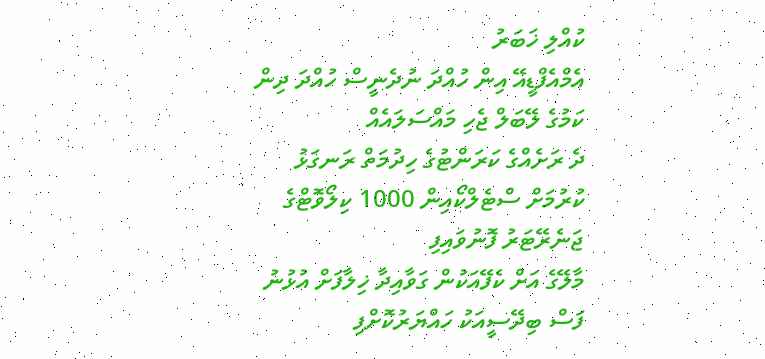ކުއްލި ޚަބަރު
އެމްއެފްޑީއޭ އިން ހުއްދަ ނުދެނީސް ހުއްދަ ދިން ކަމުގެ ލޭބަލް ޖެހި މައްސަލައެއް
ދެ ރަށެއްގެ ކަރަންޓުގެ ހިދުމަތް ރަނގަޅު ކުރުމަށް ސްޓެލްކޯއިން 1000 ކިލޯވޮޓްގެ ޖަނެރޭޓަރު ފޮނުވައިފި
މާލޭގެ އަށް ކެފޭއަކުން ގަވާއިދާ ޚިލާފަށް އުޅުނު ފަސް ބިދޭސީއަކު ހައްޔަރުކޮށްފި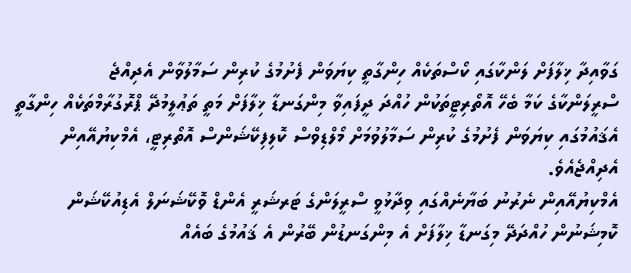ގަވާއިދާ ޚިލާފަށް ލަންކާގައި ކޯސްތަކެއް ހިންގާތީ ކިޔަވަން ފެށުމުގެ ކުރިން ސަމާލުވާން އެދިއްޖެ
ސްރީލަންކާގެ ކަމާ ބެހޭ އޮތޯރިޓީތަކުން ހުއްދަ ދީފައިވާ މިންގަނޑާ ޚިލާފަށް މަތީ ތަޢުލީމުދޭ ޕްރޮގުރާމްތަކެއް ހިންގާތީ އެޤައުމުގައި ކިޔަވަން ފެށުމުގެ ކުރިން ސަމާލުވުމަށް މޯލްޑިވްސް ކޮލިފިކޭޝަންސް އޮތޯރިޓީ، އެމްކިޔުއޭއިން އެދިއްޖެއެވެ.
އެމްކިޔުއޭއިން ނެރުނު ބަޔާނެއްގައި ވިދާޅުވީ ސްރީލަންގެ ޓަރޝަރީ އެންޑް ވޮކޭޝަނަލް އެޑިއުކޭޝަން ކޮމިޝަނުން ހުއްދަދޭ މިގަނޑާ ޚިލާފަށް އެ މިންގަނޑުން ބޭރުން އެ ޤައުމުގެ ބައެއް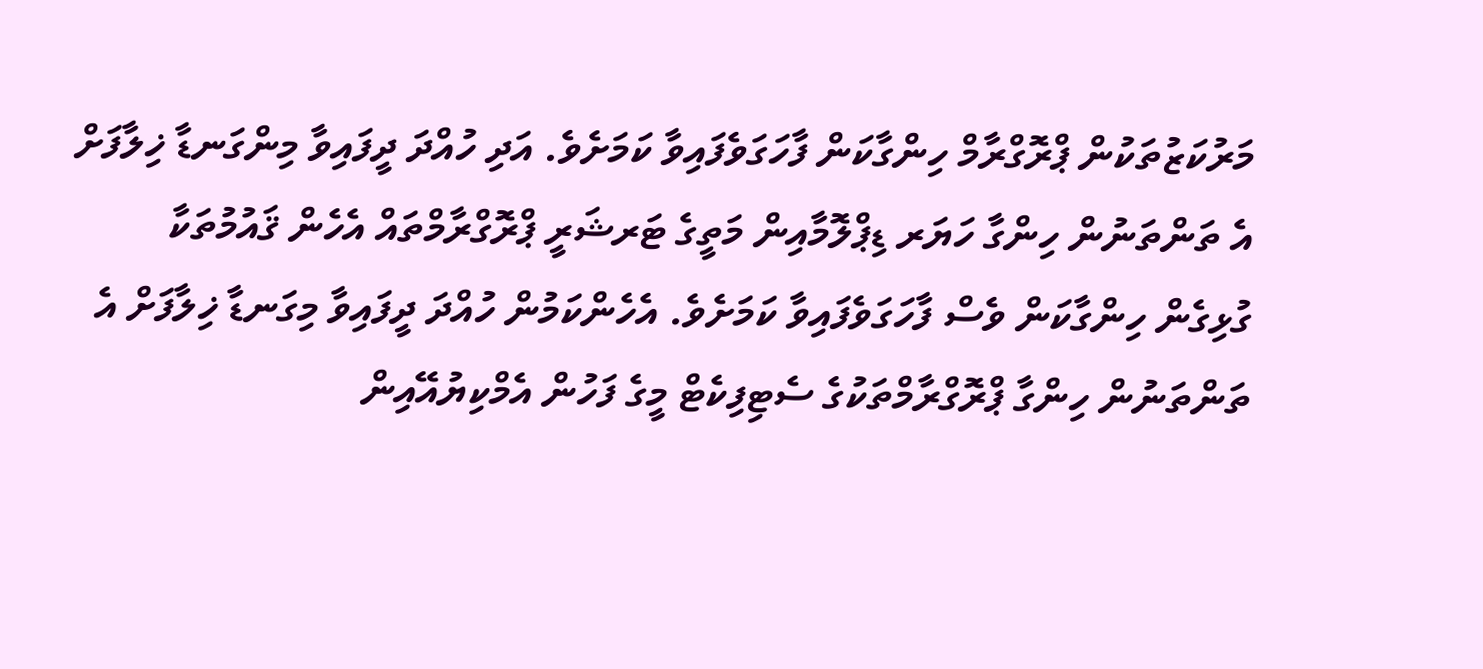މަރުކަޒުތަކުން ޕްރޮގްރާމް ހިންގާކަން ފާހަގަވެފައިވާ ކަމަށެވެ. އަދި ހުއްދަ ދީފައިވާ މިންގަނޑާ ޚިލާފަށް އެ ތަންތަނުން ހިންގާ ހަޔަރ ޑިޕްލޮމާއިން މަތީގެ ޓަރޝަރީ ޕްރޮގްރާމްތައް އެހެން ޤައުމުތަކާ ގުޅިގެން ހިންގާކަން ވެސް ފާހަގަވެފައިވާ ކަމަށެވެ. އެހެންކަމުން ހުއްދަ ދީފައިވާ މިގަނޑާ ޚިލާފަށް އެ ތަންތަނުން ހިންގާ ޕްރޮގްރާމްތަކުގެ ސެޓިފިކެޓް މީގެ ފަހުން އެމްކިޔުއޭއިން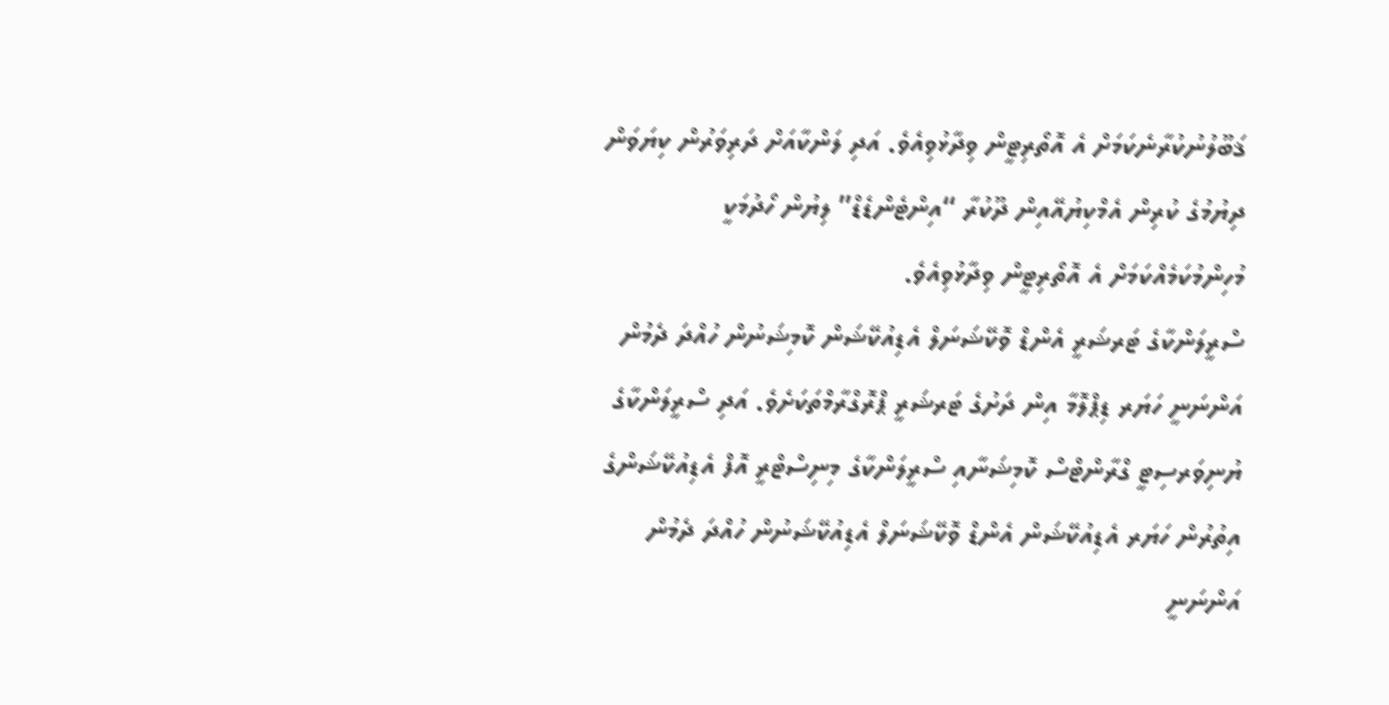ޤަބޫލުނުކުރާނެކަމަށް އެ އޮތޯރިޓީން ވިދާޅުވިއެވެ. އަދި ލަންކާއަށް ދަރިވަރުން ކިޔަވަން ދިޔުމުގެ ކުރިން އެމްކިޔުއޭއިން ދޫކުރާ “އިންޓެންޑެޑް” ލިޔުން ހޯދުމަކީ މުހިންމުކަމެއްކަމަށް އެ އޮތޯރިޓީން ވިދާޅުވިއެވެ.
ސްރީލަންކާގެ ޓަރޝަރީ އެންޑް ވޮކޭޝަނަލް އެޑިއުކޭޝަން ކޮމިޝަނުން ހުއްދަ ދެމުން އަންނަނީ ހަޔަރ ޑިޕްލޮމާ އިން ދަށުގެ ޓަރޝަރީ ޕްރޮގްރާމްތަކަށެވެ. އަދި ސްރީލަންކާގެ ޔުނިވަރސިޓީ ގްރާންޓްސް ކޮމިޝަނާއި ސްރީލަންކާގެ މިނިސްޓްރީ އޮފް އެޑިއުކޭޝަންގެ އިތުރުން ހަޔަރ އެޑިއުކޭޝަން އެންޑް ވޮކޭޝަނަލް އެޑިއުކޭޝަނުން ހުއްދަ ދެމުން އަންނަނީ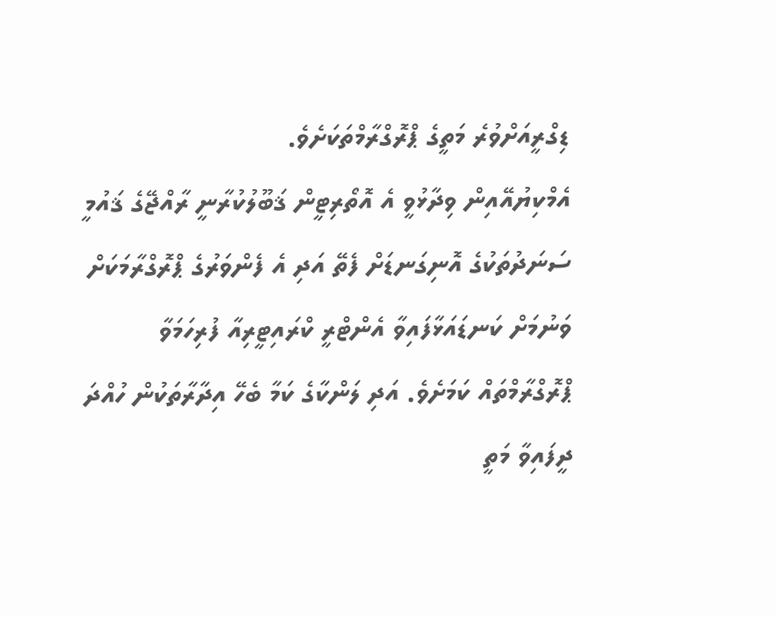ޑިގްރީއަށްވުރެ މަތީގެ ޕްރޮގްރާމްތަކަށެވެ.
އެމްކިޔުއޭއިން ވިދާޅުވީ އެ އޮތޯރިޓީން ޤަބޫލުކުރާނީ ރާއްޖޭގެ ޤައުމީ ސަނަދުތަކުގެ އޮނިގަނޑަށް ފެތޭ އަދި އެ ފެންވަރުގެ ޕްރޮގްރާމަކަށް ވަނުމަށް ކަނޑައަޅާފައިވާ އެންޓްރީ ކްރައިޓީރިއާ ފުރިހަމަވާ ޕްރޮގްރާމްތައް ކަމަށެވެ. އަދި ލަންކާގެ ކަމާ ބެހޭ އިދާރާތަކުން ހުއްދަ ދީފައިވާ މަތީ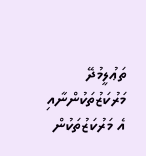ތަޢުލީމުދޭ މަރުކަޒުތަކުންނާއި އެ މަރުކަޒުތަކުން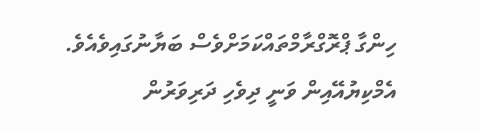ހިންގާ ޕްރޮގްރާމްތައްކަމަށްވެސް ބަޔާނުގައިވެއެވެ.
އެމްކިޔުއޭއިން ވަނީ ދިވެހި ދަރިވަރުން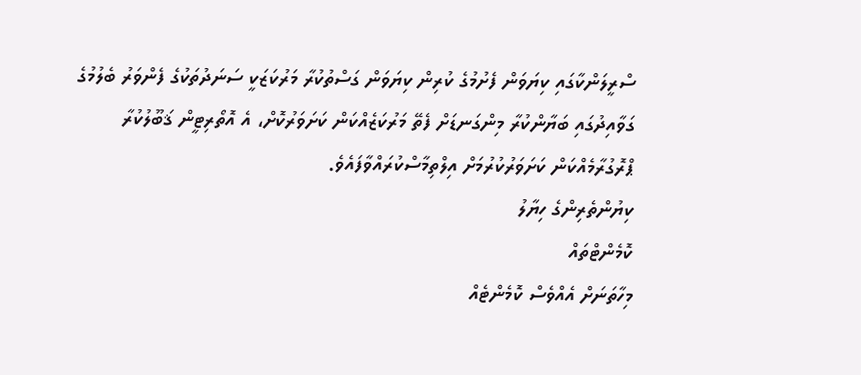ސްރީލަންކާގައި ކިޔަވަން ފެށުމުގެ ކުރިން ކިޔަވަން ގަސްތުކުރާ މަރުކަޒަކީ ސަނަދުތަކުގެ ފެންވަރު ބެލުމުގެ ގަވާއިދުގައި ބަޔާންކުރާ މިންގަނޑަށް ފެތޭ މަރުކަޒެއްކަން ކަށަވަރުކޮށް، އެ އޮތޯރިޓީން ޤަބޫލުކުރާ ޕްރޮގުރާމެއްކަން ކަށަވަރުކުރުމަށް އިލްތިމާސްކުރައްވާފައެވެ.
ކިޔުންތެރިންގެ ހިޔާލު
ކޮމެންޓްތައް
މިހާތަނަށް އެއްވެސް ކޮމެންޓެއް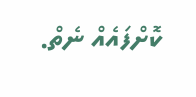ކޮށްފައެއް ނެތް.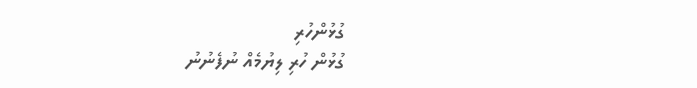ގުޅުންހުރި
ގުޅުން ހުރި ލިޔުމެއް ނުފެނުނު